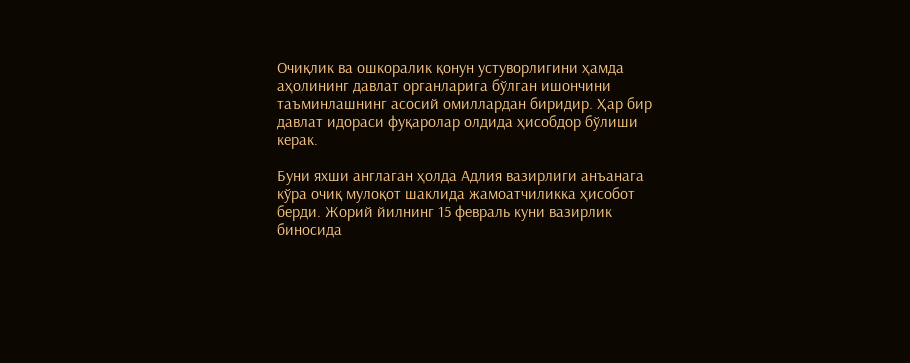Очиқлик ва ошкоралик қонун устуворлигини ҳамда аҳолининг давлат органларига бўлган ишончини таъминлашнинг асосий омиллардан биридир. Ҳар бир давлат идораси фуқаролар олдида ҳисобдор бўлиши керак.

Буни яхши англаган ҳолда Адлия вазирлиги анъанага кўра очиқ мулоқот шаклида жамоатчиликка ҳисобот берди. Жорий йилнинг 15 февраль куни вазирлик биносида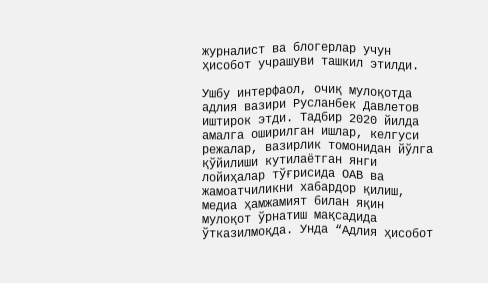журналист ва блогерлар учун ҳисобот учрашуви ташкил этилди.

Ушбу интерфаол, очиқ мулоқотда адлия вазири Русланбек Давлетов иштирок этди. Тадбир 2020 йилда амалга оширилган ишлар, келгуси режалар, вазирлик томонидан йўлга қўйилиши кутилаётган янги лойиҳалар тўғрисида ОАВ ва жамоатчиликни хабардор қилиш, медиа ҳамжамият билан яқин мулоқот ўрнатиш мақсадида ўтказилмоқда. Унда “Адлия ҳисобот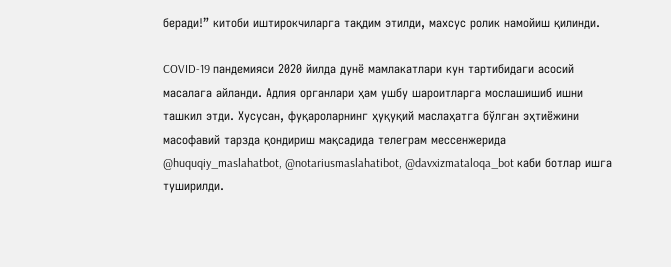беради!” китоби иштирокчиларга тақдим этилди, махсус ролик намойиш қилинди.

COVID-19 пандемияси 2020 йилда дунё мамлакатлари кун тартибидаги асосий масалага айланди. Адлия органлари ҳам ушбу шароитларга мослашишиб ишни ташкил этди. Хусусан, фуқароларнинг ҳуқуқий маслаҳатга бўлган эҳтиёжини масофавий тарзда қондириш мақсадида телеграм мессенжерида @huquqiy_maslahatbot, @notariusmaslahatibot, @davxizmataloqa_bot каби ботлар ишга туширилди.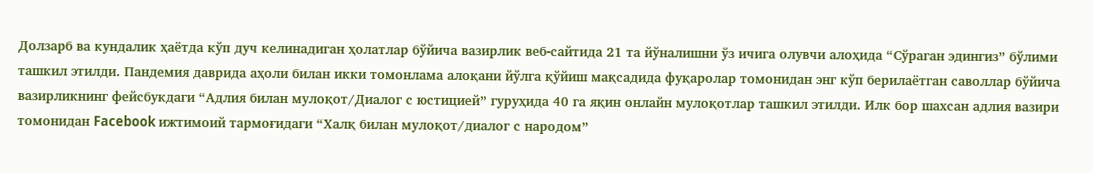Долзарб ва кундалик ҳаётда кўп дуч келинадиган ҳолатлар бўйича вазирлик веб-сайтида 21 та йўналишни ўз ичига олувчи алоҳида “Сўраган эдингиз” бўлими ташкил этилди. Пандемия даврида аҳоли билан икки томонлама алоқани йўлга қўйиш мақсадида фуқаролар томонидан энг кўп берилаётган саволлар бўйича вазирликнинг фейсбукдаги “Адлия билан мулоқот/Диалог с юстицией” гуруҳида 40 га яқин онлайн мулоқотлар ташкил этилди. Илк бор шахсан адлия вазири томонидан Facebook ижтимоий тармоғидаги “Халқ билан мулоқот/диалог с народом”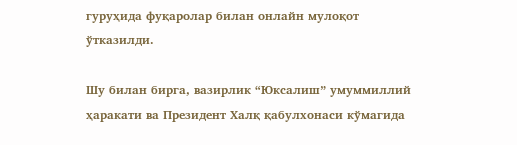гуруҳида фуқаролар билан онлайн мулоқот ўтказилди.

Шу билан бирга, вазирлик “Юксалиш” умуммиллий ҳаракати ва Президент Халқ қабулхонаси кўмагида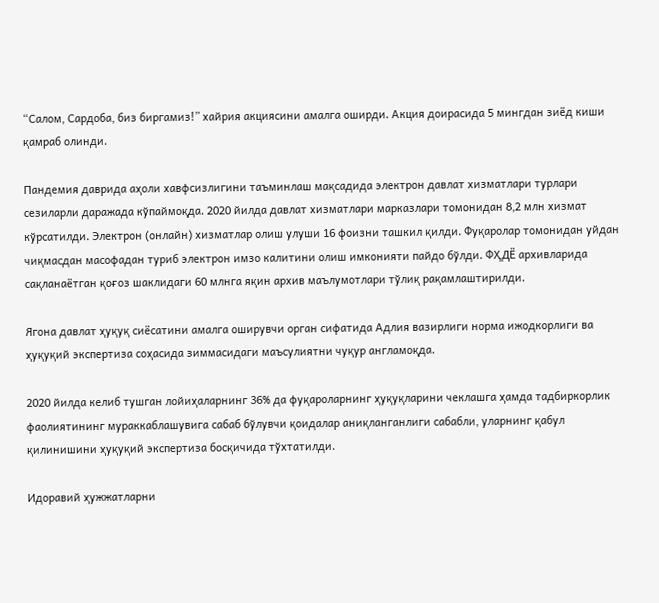“Салом, Сардоба, биз биргамиз!” хайрия акциясини амалга оширди. Акция доирасида 5 мингдан зиёд киши қамраб олинди.

Пандемия даврида аҳоли хавфсизлигини таъминлаш мақсадида электрон давлат хизматлари турлари сезиларли даражада кўпаймоқда. 2020 йилда давлат хизматлари марказлари томонидан 8,2 млн хизмат кўрсатилди. Электрон (онлайн) хизматлар олиш улуши 16 фоизни ташкил қилди. Фуқаролар томонидан уйдан чиқмасдан масофадан туриб электрон имзо калитини олиш имконияти пайдо бўлди. ФҲДЁ архивларида сақланаётган қоғоз шаклидаги 60 млнга яқин архив маълумотлари тўлиқ рақамлаштирилди.

Ягона давлат ҳуқуқ сиёсатини амалга оширувчи орган сифатида Адлия вазирлиги норма ижодкорлиги ва ҳуқуқий экспертиза соҳасида зиммасидаги маъсулиятни чуқур англамоқда.

2020 йилда келиб тушган лойиҳаларнинг 36% да фуқароларнинг ҳуқуқларини чеклашга ҳамда тадбиркорлик фаолиятининг мураккаблашувига сабаб бўлувчи қоидалар аниқланганлиги сабабли, уларнинг қабул қилинишини ҳуқуқий экспертиза босқичида тўхтатилди.

Идоравий ҳужжатларни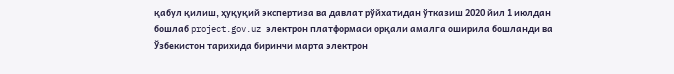қабул қилиш, ҳуқуқий экспертиза ва давлат рўйхатидан ўтказиш 2020 йил 1 июлдан бошлаб project.gov.uz электрон платформаси орқали амалга оширила бошланди ва Ўзбекистон тарихида биринчи марта электрон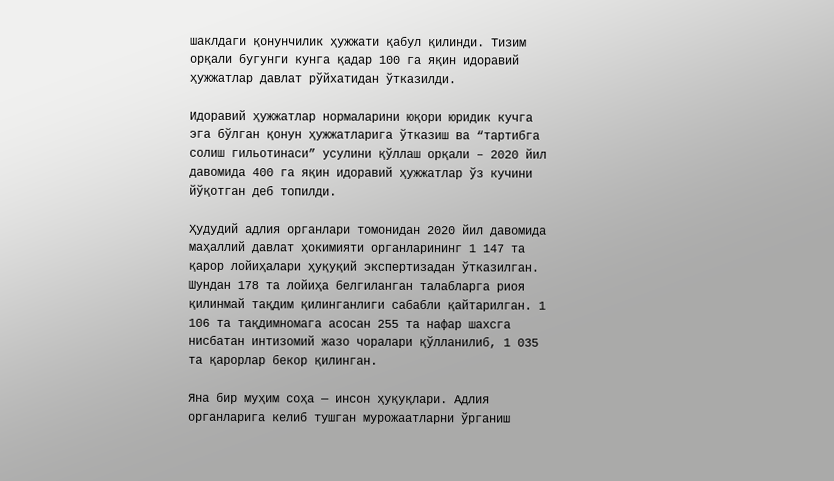шаклдаги қонунчилик ҳужжати қабул қилинди. Тизим орқали бугунги кунга қадар 100 га яқин идоравий ҳужжатлар давлат рўйхатидан ўтказилди.

Идоравий ҳужжатлар нормаларини юқори юридик кучга эга бўлган қонун ҳужжатларига ўтказиш ва “тартибга солиш гильотинаси” усулини қўллаш орқали – 2020 йил давомида 400 га яқин идоравий ҳужжатлар ўз кучини йўқотган деб топилди.

Ҳудудий адлия органлари томонидан 2020 йил давомида маҳаллий давлат ҳокимияти органларининг 1 147 та қарор лойиҳалари ҳуқуқий экспертизадан ўтказилган. Шундан 178 та лойиҳа белгиланган талабларга риоя қилинмай тақдим қилинганлиги сабабли қайтарилган. 1 106 та тақдимномага асосан 255 та нафар шахсга нисбатан интизомий жазо чоралари қўлланилиб, 1 035 та қарорлар бекор қилинган.

Яна бир муҳим соҳа — инсон ҳуқуқлари. Адлия органларига келиб тушган мурожаатларни ўрганиш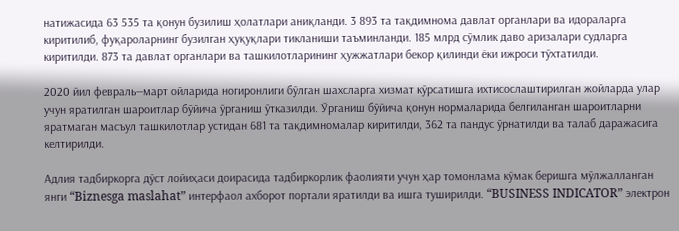натижасида 63 535 та қонун бузилиш ҳолатлари аниқланди. 3 893 та тақдимнома давлат органлари ва идораларга киритилиб, фуқароларнинг бузилган ҳуқуқлари тикланиши таъминланди. 185 млрд сўмлик даво аризалари судларга киритилди. 873 та давлат органлари ва ташкилотларининг ҳужжатлари бекор қилинди ёки ижроси тўхтатилди.

2020 йил февраль—март ойларида ногиронлиги бўлган шахсларга хизмат кўрсатишга ихтисослаштирилган жойларда улар учун яратилган шароитлар бўйича ўрганиш ўтказилди. Ўрганиш бўйича қонун нормаларида белгиланган шароитларни яратмаган масъул ташкилотлар устидан 681 та тақдимномалар киритилди, 362 та пандус ўрнатилди ва талаб даражасига келтирилди.

Адлия тадбиркорга дўст лойиҳаси доирасида тадбиркорлик фаолияти учун ҳар томонлама кўмак беришга мўлжалланган янги “Biznesga maslahat” интерфаол ахборот портали яратилди ва ишга туширилди. “BUSINESS INDICATOR” электрон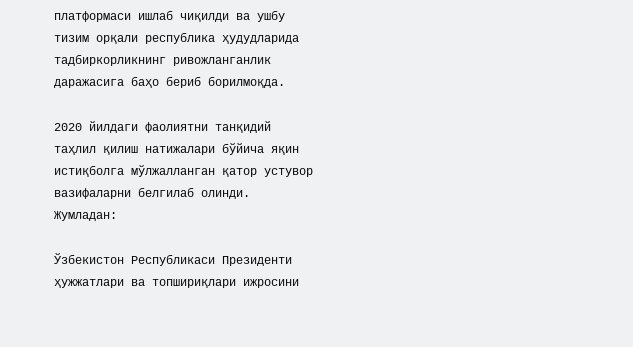платформаси ишлаб чиқилди ва ушбу тизим орқали республика ҳудудларида тадбиркорликнинг ривожланганлик даражасига баҳо бериб борилмоқда.

2020 йилдаги фаолиятни танқидий таҳлил қилиш натижалари бўйича яқин истиқболга мўлжалланган қатор устувор вазифаларни белгилаб олинди. Жумладан:

Ўзбекистон Республикаси Президенти ҳужжатлари ва топшириқлари ижросини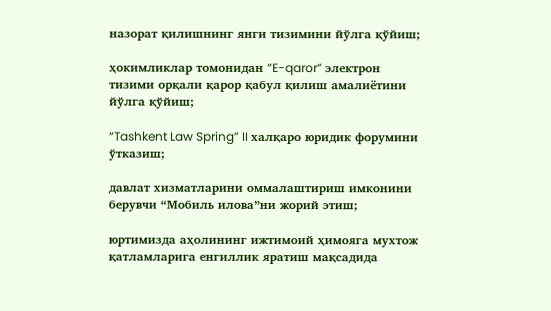назорат қилишнинг янги тизимини йўлга қўйиш;

ҳокимликлар томонидан “E-qaror” электрон тизими орқали қарор қабул қилиш амалиётини йўлга қўйиш;

“Tashkent Law Spring” II халқаро юридик форумини ўтказиш;

давлат хизматларини оммалаштириш имконини берувчи “Мобиль илова”ни жорий этиш;

юртимизда аҳолининг ижтимоий ҳимояга мухтож қатламларига енгиллик яратиш мақсадида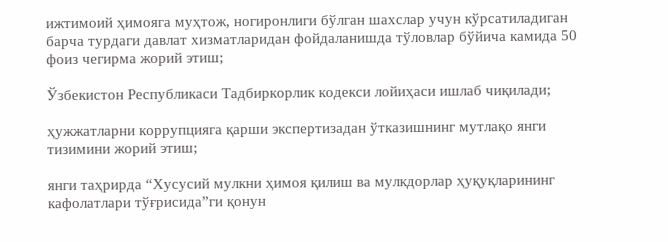ижтимоий ҳимояга муҳтож, ногиронлиги бўлган шахслар учун кўрсатиладиган барча турдаги давлат хизматларидан фойдаланишда тўловлар бўйича камида 50 фоиз чегирма жорий этиш;

Ўзбекистон Республикаси Тадбиркорлик кодекси лойиҳаси ишлаб чиқилади;

ҳужжатларни коррупцияга қарши экспертизадан ўтказишнинг мутлақо янги тизимини жорий этиш;

янги таҳрирда “Хусусий мулкни ҳимоя қилиш ва мулкдорлар ҳуқуқларининг кафолатлари тўғрисида”ги қонун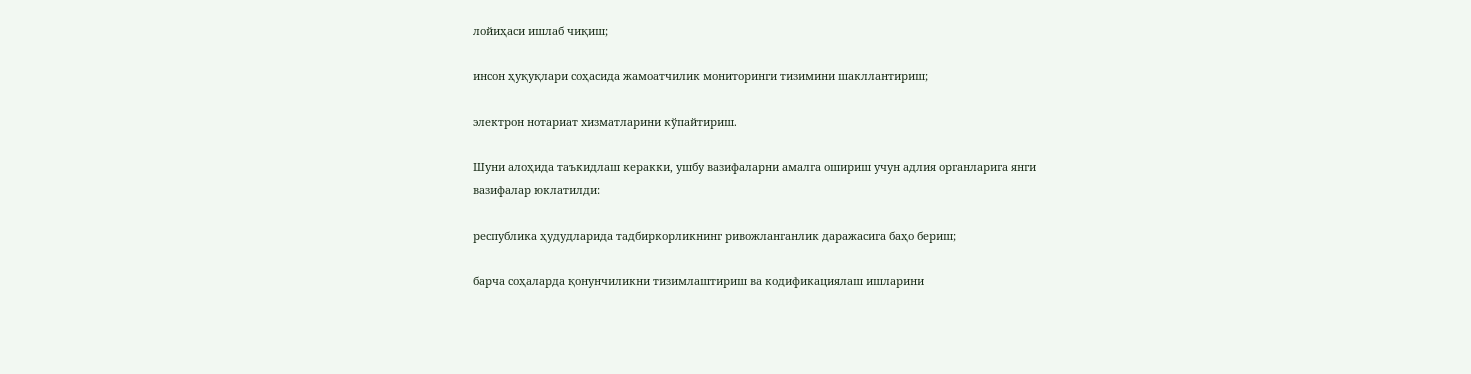лойиҳаси ишлаб чиқиш;

инсон ҳуқуқлари соҳасида жамоатчилик мониторинги тизимини шакллантириш;

электрон нотариат хизматларини кўпайтириш.

Шуни алоҳида таъкидлаш керакки, ушбу вазифаларни амалга ошириш учун адлия органларига янги вазифалар юклатилди:

республика ҳудудларида тадбиркорликнинг ривожланганлик даражасига баҳо бериш;

барча соҳаларда қонунчиликни тизимлаштириш ва кодификациялаш ишларини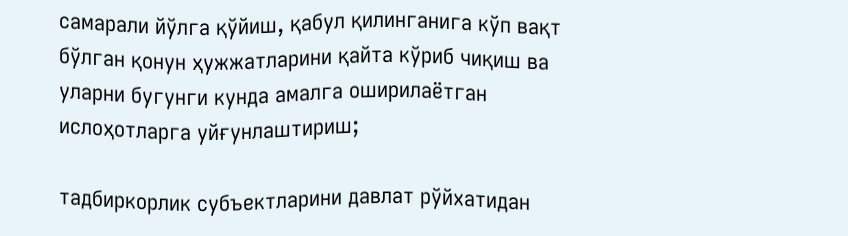самарали йўлга қўйиш, қабул қилинганига кўп вақт бўлган қонун ҳужжатларини қайта кўриб чиқиш ва уларни бугунги кунда амалга оширилаётган ислоҳотларга уйғунлаштириш;

тадбиркорлик субъектларини давлат рўйхатидан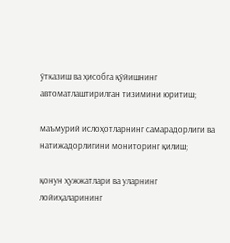ўтказиш ва ҳисобга қўйишнинг автоматлаштирилган тизимини юритиш;

маъмурий ислоҳотларнинг самарадорлиги ва натижадорлигини мониторинг қилиш;

қонун ҳужжатлари ва уларнинг лойиҳаларининг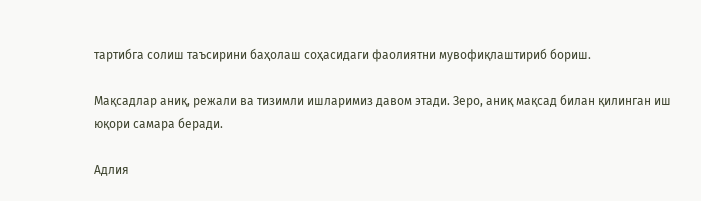тартибга солиш таъсирини баҳолаш соҳасидаги фаолиятни мувофиқлаштириб бориш.

Мақсадлар аниқ, режали ва тизимли ишларимиз давом этади. Зеро, аниқ мақсад билан қилинган иш юқори самара беради.

Адлия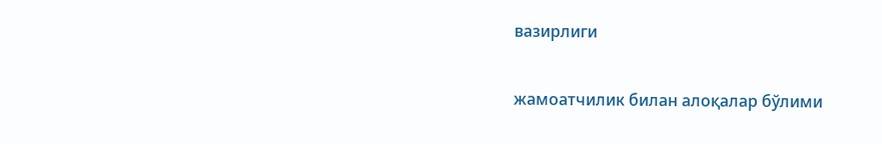вазирлиги

жамоатчилик билан алоқалар бўлими